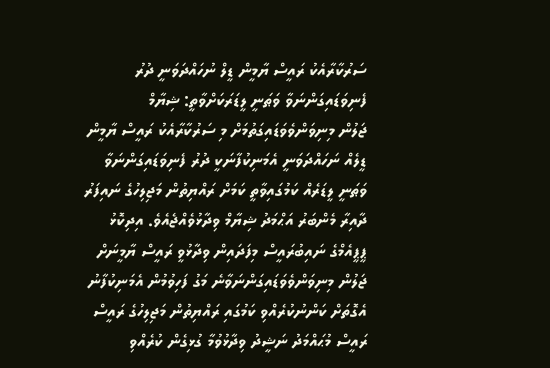ސަރުކާރާއެކު ރައީސް ޔާމީން ޑީލް ނުހައްދަވަނީ ދުރު ފެނިވަޑައިގަންނަވާ ވަޠަނީ ލީޑަރަކަށްވާތީ: ޝިޔާމް
ޖަލުން މިނިވަންވެވަޑައިގަތުމަށް މި ސަރުކާރާއެކު ރައީސް ޔާމީން ޑީލެއް ނަހައްދަވަނީ އެމަނިކުފާނަކީ ދުރު ފެނިވަޑައިގަންނަވާ ވަޠަނީ ލީޑަރެއް ކަމުގައިވާތީ ކަމަށް ރައްޔިތުން މަޖިލިހުގެ ނައިފަރު ދާއިރާ މެންބަރު އަޙްމަދު ޝިޔާމް ވިދާޅުވެއްޖެއެވެ. އިދިކޮޅު ޕީޕީއެމްގެ ނައިބުރައީސް މިފަދައިން ވިދާޅުވީ ރައީސް ޔާމީނަށް ޖަލުން މިނިވަންވެވަޑައިގަންނަވާނެ މަގު ފަހިވުމުން އެމަނިކުފާނު އެގޮތަށް ކަންނުކުރެއްވި ކަމުގައި ރައްޔިތުން މަޖިލިހުގެ ރައީސް ރައީސް މުޙައްމަދު ނަޝީދު ވިދާޅުވުމާ ގުޅިގެން ކުރެއްވި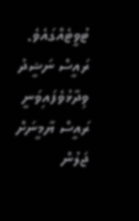ޓުވީޓެއްގައެވެ. ރައީސް ނަޝީދު ވިދާޅުވެފައިވަނީ ރައީސް ޔާމީނަށް ޖަލުން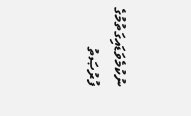ނުކުމެވަޑައިގަތުމުގެ ފުރުޞަތު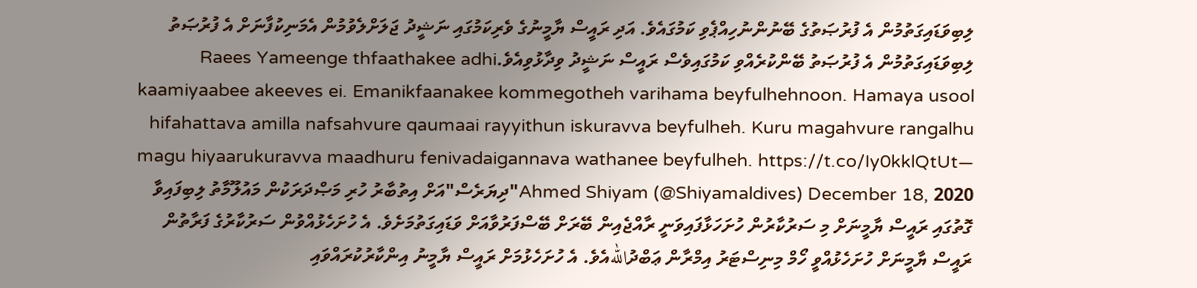ލިބިވަޑައިގަތުމުން އެ ފުރުޞަތުގެ ބޭނުންނުހިއްޕެވި ކަމުގައެވެ. އަދި ރައީސް ޔާމީނުގެ ވެރިކަމުގައި ނަޝީދު ޖަލަށްލެވުމުން އެމަނިކުފާނަށް އެ ފުރުޞަތު ލިބިވަޑައިގަތުމުން އެ ފުރުޞަތު ބޭންކުރެއްވި ކަމުގައިވެސް ރައީސް ނަޝީދު ވިދާޅުވިއެވެ.Raees Yameenge thfaathakee adhi kaamiyaabee akeeves ei. Emanikfaanakee kommegotheh varihama beyfulhehnoon. Hamaya usool hifahattava amilla nafsahvure qaumaai rayyithun iskuravva beyfulheh. Kuru magahvure rangalhu magu hiyaarukuravva maadhuru fenivadaigannava wathanee beyfulheh. https://t.co/Iy0kklQtUt— Ahmed Shiyam (@Shiyamaldives) December 18, 2020"ދިޔަރެސް"އަށް އިތުބާރު ހުރި މަޞްދަރަކުން މައުލޫމާތު ލިބިފައިވާ ގޮތުގައި ރައީސް ޔާމީނަށް މި ސަރުކާރުން ހުށަހަޅާފައިވަނީ ރާއްޖެއިން ބޭރަށް ބޭސްފަރުވާއަށް ވަޑައިގަތުމަށެވެ. އެ ހުށަހެޅުއްވުން ސަރުކާރުގެ ފަރާތުން ރައީސް ޔާމީނަށް ހުށަހެޅުއްވީ ހޯމް މިނިސްޓަރު އިމްރާން ޢަބްދުاللهއެވެ. އެ ހުށަހެޅުމަށް ރައީސް ޔާމީނު އިންކާރުކުރައްވައި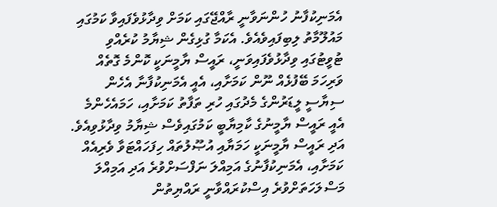އެމަނިކުފާނު ހުންނަވާނީ ރާއްޖޭގައި ކަމަށް ވިދާޅުވެފައިވާ ކަމުގައި މައުލޫމާތު ލިބިފައިވެއެވެ. އެކަމާ ގުޅިގެން ޝިޔާމު ކުރެއްވި ޓުވީޓުގައި ވިދާޅުވެފައިވަނީ، ރައީސް ޔާމީނަކީ ކޮންމެ ގޮތެއް ވަރިހަމަ ބޭފުޅެއް ނޫން ކަމަށާއި، އެއީ އެމަނިކުފާނާ އެހެން ސިޔާސީ ލީޑަރުންގެ މެދުގައި ހުރި ތަފާތު ކަމަށާއި، ހަމައެހެންމެ އެއީ ރައީސް ޔާމީނުގެ ކާމިޔާބީ ކަމުގައިވެސް ޝިޔާމު ވިދާޅުވިއެވެ. އަދި ރައީސް ޔާމީނަކީ ހަމަޔާއި އުޞޫލުތައް ހިފަހައްޓަވާ ވެރިއެއް ކަމަށާއި، އެމަނިކުފާނުގެ އަމިއްލަ ނަފްސަށްވުރެ އަދި އަމިއްލަ މަސްލަހަތަށްވުރެ އިސްކުރައްވާނީ ރައްޔިތުން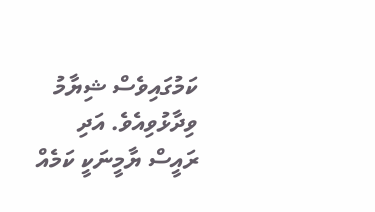ކަމުގައިވެސް ޝިޔާމު ވިދާޅުވިއެވެ. އަދި ރައީސް ޔާމީނަކީ ކަމެއް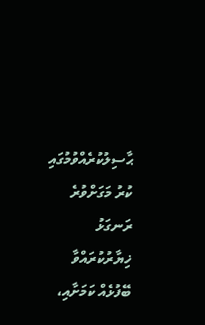ޙާސިލުކުރެއްވުމުގައި ކުރު މަގަށްވުރެ ރަނގަޅު ޚިޔާރުކުރައްވާ ބޭފުޅެއް ކަމަށާއި،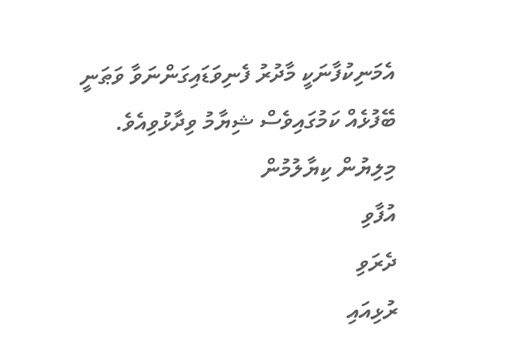އެމަނިކުފާނަކީ މާދުރު ފެނިވަޑައިގަންނަވާ ވަޠަނީ ބޭފުޅެއް ކަމުގައިވެސް ޝިޔާމު ވިދާޅުވިއެވެ.
މިލިޔުން ކިޔާލުމުން
އުފާވި
ދެރަވި
ރުޅިއައި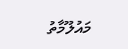މައުލޫމާތު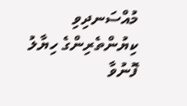މުއްސަނދިވި
ކިޔުންތެރިންގެ ހިޔާލު
ފޮނުވާ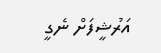އަރުޝީފަށް ނެގީ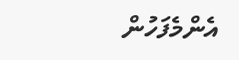އެންމެފަހުން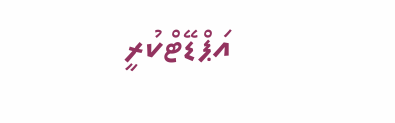އަޕްޑޭޓްކުރީ